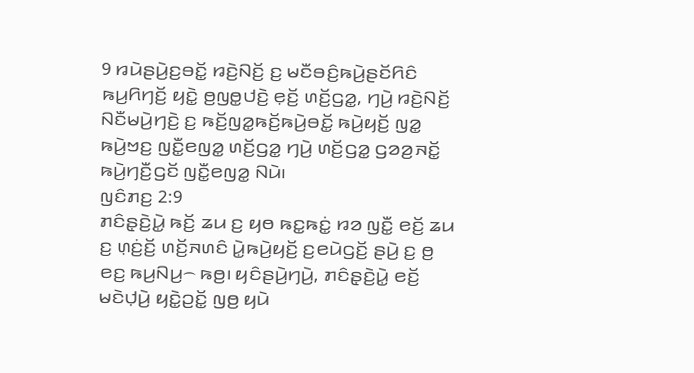9 ꤙꤣꤧꤔꤣꤧ꤬ꤢ꤬ꤋꤢꤩ꤭ ꤙꤢꤧ꤬ꤡꤢꤩ꤬ ꤢ꤬ ꤗꤢꤪꤋꤢꤨ꤬ꤒꤣꤧ꤬ꤔꤢꤩꤖꤢꤨ ꤒꤣ꤬ꤖꤚꤢꤩ꤬ ꤟꤢꤧ꤭ ꤥ꤬ꤜꤥ꤭ꤓꤢꤧ꤬ ꤕ꤫ꤢꤩ꤬ ꤛꤢꤩ꤬ꤞꤤ꤭, ꤚꤣꤧ꤬ ꤙꤢꤧ꤬ꤡꤢꤩ꤬ ꤡꤢꤪꤗꤣꤧ꤬ꤚꤢꤧ꤬ ꤢ꤬ ꤒꤢꤩ꤬ꤜꤤ꤭ꤒꤢꤩ꤬ꤒꤣꤧ꤬ꤋꤢꤩ꤭ ꤒꤣꤧ꤬ꤟꤢꤩ꤬ ꤜꤤ꤭ ꤒꤣꤧ꤬ꤠꤢ꤬ ꤜꤢꤪ꤭ꤕꤜꤤ꤭ ꤛꤢꤩ꤬ꤞꤤ꤭ ꤚꤣꤧ꤬ ꤛꤢꤩ꤬ꤞꤤ꤭ ꤞꤤꤤ꤬ꤏꤢꤩ꤭ ꤒꤣꤧ꤬ꤚꤢꤪ꤬ꤞꤢꤩ ꤜꤢꤪ꤭ꤕꤜꤤ꤭ ꤡꤣꤧ꤯
ꤜꤢꤨꤊꤢ꤬ 2:9
ꤊꤢꤨꤔ꤫ꤢꤧ꤬ꤣꤧ꤭ ꤒꤢꤩ꤬ ꤘꤣ ꤢ꤬ ꤟꤥ ꤒꤢ꤭ꤒꤢꤦ꤭ ꤙꤤ ꤜꤢꤪ꤭ ꤕꤢꤩ꤬ ꤘꤣ ꤢ꤬ ꤛ꤫ꤢꤦ꤬ꤢꤩ꤬ ꤛꤢꤩ꤬ꤏꤛꤢꤨ ꤣꤧ꤭ꤒꤣꤧ꤬ꤟꤢꤩ꤬ ꤢ꤬ꤕꤣꤧꤞꤢꤩ꤬ ꤔꤣꤧ꤬ ꤢ꤬ ꤥ꤬ ꤕꤢ꤬ ꤒꤣ꤬ꤡꤣ꤬꤮ ꤒꤥ꤬꤯ ꤟꤢꤨꤔꤣꤧ꤬ꤚꤣꤧ꤬, ꤊꤢꤨꤔ꤫ꤢꤧ꤬ꤣꤧ꤭ ꤕꤢꤩ꤬ ꤗꤢꤧꤓ꤫ꤣꤧ꤬ ꤟꤢꤧ꤭ꤑꤢꤩ꤭ ꤜꤥ꤬ ꤟꤣꤧ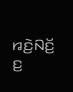ꤙꤢꤧ꤬ꤡꤢꤩ꤬ ꤢ꤬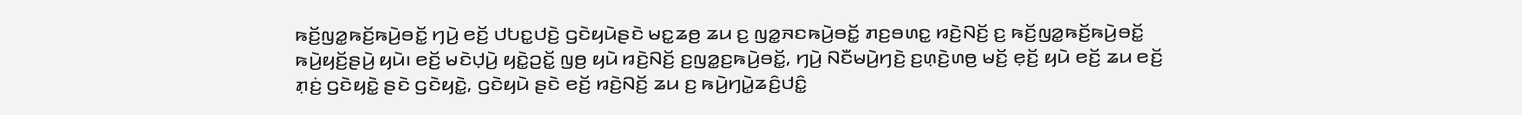ꤒꤢꤩ꤬ꤜꤤ꤭ꤒꤢꤩ꤬ꤒꤣꤧ꤬ꤋꤢꤩ꤭ ꤚꤣꤧ꤬ ꤕꤢꤩ꤬ ꤓꤝꤢ꤭ꤓꤢꤧ꤬ ꤞꤢꤧꤟꤣꤧꤔꤢꤧ ꤗꤢ꤭ꤘꤥ꤬ ꤘꤣ ꤢ꤬ ꤜꤤ꤭ꤏꤢꤒꤣꤧ꤬ꤋꤢꤩ꤭ ꤊꤢ꤬ꤋꤛꤢ꤭ ꤙꤢꤧ꤬ꤡꤢꤩ꤬ ꤢ꤬ ꤒꤢꤩ꤬ꤜꤤ꤭ꤒꤢꤩ꤬ꤒꤣꤧ꤬ꤋꤢꤩ꤭ ꤒꤣꤧ꤬ꤟꤢꤩ꤬ꤔꤣꤧ꤬ ꤟꤣꤧ꤯ ꤕꤢꤩ꤬ ꤗꤢꤧꤓ꤫ꤣꤧ꤬ ꤟꤢꤧ꤭ꤑꤢꤩ꤭ ꤜꤥ꤬ ꤟꤣꤧ ꤙꤢꤧ꤬ꤡꤢꤩ꤬ ꤢ꤬ꤜꤤ꤭ꤢ꤬ꤒꤣꤧ꤬ꤋꤢꤩ꤭, ꤚꤣꤧ꤬ ꤡꤢꤪꤗꤣꤧ꤬ꤚꤢꤧ꤬ ꤢ꤬ꤛ꤫ꤢꤧ꤬ꤛꤥ꤬ ꤗꤢꤩ꤬ ꤕ꤫ꤢꤩ꤬ ꤟꤣꤧ ꤕꤢꤩ꤬ ꤘꤣ ꤕꤢꤩ꤬ ꤊ꤫ꤢꤦ꤬ ꤞꤢꤧꤟꤢꤧ꤭ ꤔꤢꤧ ꤞꤢꤧꤟꤢꤧ꤭, ꤞꤢꤧꤟꤣꤧ ꤔꤢꤧ ꤕꤢꤩ꤬ ꤙꤢꤧ꤬ꤡꤢꤩ꤬ ꤘꤣ ꤢ꤬ ꤒꤣꤧ꤬ꤚꤣꤧ꤭ꤘꤢꤨ꤬ꤓꤢꤨ꤭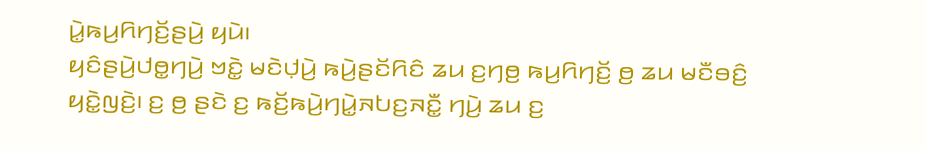ꤣꤧ꤭ꤒꤣ꤬ꤖꤚꤢꤩ꤬ꤔꤣꤧ꤬ ꤟꤣꤧ꤯
ꤟꤢꤨꤔꤣꤧ꤬ꤓꤥ꤭ꤚꤣꤧ꤬ ꤠꤢꤧ꤭ ꤗꤢꤧꤓ꤫ꤣꤧ꤬ ꤒꤣꤧ꤬ꤔꤢꤩꤖꤢꤨ ꤘꤣ ꤢ꤬ꤚꤥ꤬ ꤒꤣ꤬ꤖꤚꤢꤩ꤬ ꤥ꤬ ꤘꤣ ꤗꤢꤪꤋꤢꤨ꤬ ꤟꤢꤧ꤭ꤜꤢꤧ꤬꤯ ꤢ꤬ ꤥ꤬ ꤔꤢꤧ ꤢ꤬ ꤒꤢꤩ꤬ꤒꤣꤧ꤬ꤚꤣꤧ꤭ꤏꤝꤢ꤬ꤏꤢꤪ꤭ ꤚꤣꤧ꤬ ꤘꤣ ꤢ꤬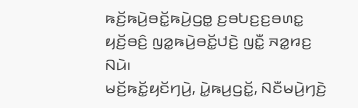ꤒꤢꤩ꤬ꤒꤣꤧ꤬ꤋꤢꤩ꤭ꤒꤣꤧ꤬ꤞꤥ꤭ ꤢ꤬ꤋꤝꤢ꤬ꤢ꤬ꤋꤛꤢ꤭ ꤟꤢꤩ꤬ꤋꤢꤨ꤬ ꤜꤤ꤭ꤒꤣꤧ꤬ꤋꤢꤩ꤭ꤓꤢꤧ꤬ ꤜꤢꤪ꤭ ꤏꤤ꤭ꤙꤢ꤬ ꤡꤣꤧ꤯
ꤗꤢꤩ꤬ꤒꤢꤩ꤭ꤟꤢꤩꤚꤣꤧ꤬, ꤣꤧ꤭ꤒꤣ꤬ꤞꤢꤩ꤭, ꤡꤢꤪꤗꤣꤧ꤬ꤚꤢꤧ꤬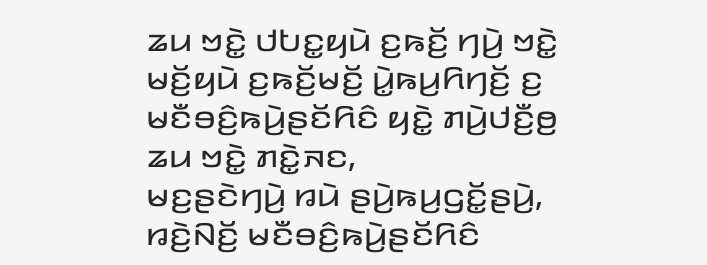ꤘꤣ ꤠꤢꤧ꤭ ꤓꤝꤢ꤭ꤟꤣꤧ ꤢ꤬ꤒꤢꤩ꤬ ꤚꤣꤧ꤬ ꤠꤢꤧ꤭ ꤗꤢꤩ꤬ꤟꤣꤧ ꤢ꤬ꤒꤢꤩ꤬ꤗꤢꤩ꤬ ꤣꤧ꤭ꤒꤣ꤬ꤖꤚꤢꤩ꤬ ꤢ꤬ ꤗꤢꤪꤋꤢꤨ꤬ꤒꤣꤧ꤬ꤔꤢꤩꤖꤢꤨ ꤟꤢꤧ꤭ ꤊꤣꤧ꤬ꤓꤢꤪ꤬ꤥ꤬ ꤘꤣ ꤠꤢꤧ꤭ ꤊꤢꤧ꤭ꤏꤢ,
ꤗꤢ꤬ꤔꤢꤧꤚꤣꤧ꤬ ꤙꤣꤧ ꤔꤣꤧ꤬ꤒꤣ꤬ꤞꤢꤩ꤭ꤔꤣꤧ꤬, ꤙꤢꤧ꤬ꤡꤢꤩ꤬ ꤗꤢꤪꤋꤢꤨ꤬ꤒꤣꤧ꤬ꤔꤢꤩꤖꤢꤨ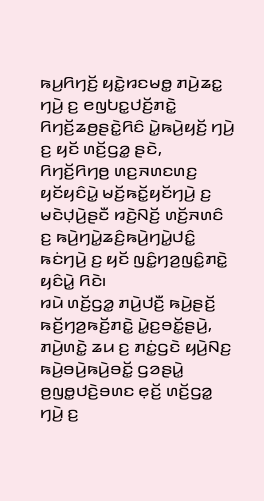ꤒꤣ꤬ꤖꤚꤢꤩ꤬ ꤟꤢꤧ꤭ꤙꤢꤗꤥ꤭ ꤊꤣꤧ꤬ꤘꤢ꤭ ꤚꤣꤧ꤬ ꤢ꤬ ꤕꤜꤝꤢ꤭ꤓꤢꤩ꤬ꤊꤢꤧ꤭ ꤖꤚꤢꤩ꤬ꤘꤥ꤬ꤔꤢꤧ꤭ꤖꤢꤨ ꤣꤧ꤭ꤒꤣꤧ꤬ꤟꤢꤩ꤬ ꤚꤣꤧ꤬ ꤢ꤬ ꤟꤢꤩ ꤛꤢꤩ꤬ꤞꤤ꤭ ꤔꤢꤧ,
ꤖꤚꤢꤩ꤬ꤖꤚꤥ꤬ ꤛꤢ꤬ꤏꤛꤢꤛꤢ꤬ ꤟꤢꤩꤟꤢꤨꤣꤧ꤭ ꤗꤢꤩ꤬ꤒꤢꤩ꤭ꤟꤢꤩꤚꤣꤧ꤬ ꤢ꤬ ꤗꤢꤧꤓ꤫ꤣꤧ꤬ꤔꤢꤪ ꤙꤢꤧ꤬ꤡꤢꤩ꤬ ꤛꤢꤩ꤬ꤏꤛꤢꤨ ꤢ꤬ ꤒꤣꤧ꤬ꤚꤣꤧ꤭ꤘꤢꤨ꤬ꤒꤣꤧ꤬ꤚꤣꤧ꤭ꤓꤢꤨ꤭ ꤒꤢꤦꤚꤣꤧ꤬ ꤢ꤬ ꤟꤢꤩ ꤜꤢꤨ꤭ꤚꤤ꤬ꤜꤢꤨ꤭ꤊꤢꤧ꤭ ꤟꤢꤨꤣꤧ꤭ ꤖꤢꤧ꤯
ꤙꤣꤧ ꤛꤢꤩ꤬ꤞꤤ꤭ ꤊꤣꤧ꤬ꤓꤢꤪ꤬ ꤒꤣꤧ꤬ꤔꤢꤩ꤬ ꤒꤢꤩ꤬ꤚꤤ꤬ꤒꤢꤩ꤬ꤊꤢꤧ꤭ ꤣꤧ꤭ꤢ꤬ꤋꤢꤩ꤭ꤔꤣꤧ꤬, ꤊꤣꤧ꤬ꤛꤢꤧ꤭ ꤘꤣ ꤢ꤬ ꤊꤢꤦ꤭ꤞꤢꤧ ꤟꤣꤧ꤬ꤡꤢ꤬ ꤒꤣꤧ꤬ꤋꤣꤧ꤬ꤒꤣꤧ꤬ꤋꤢꤩ꤭ ꤞꤤꤔꤣꤧ꤭ ꤥ꤬ꤜꤥ꤭ꤓꤢꤧ꤬ꤋꤛꤢ ꤕ꤫ꤢꤩ꤬ ꤛꤢꤩ꤬ꤞꤤ꤭ ꤚꤣꤧ꤬ ꤢ꤬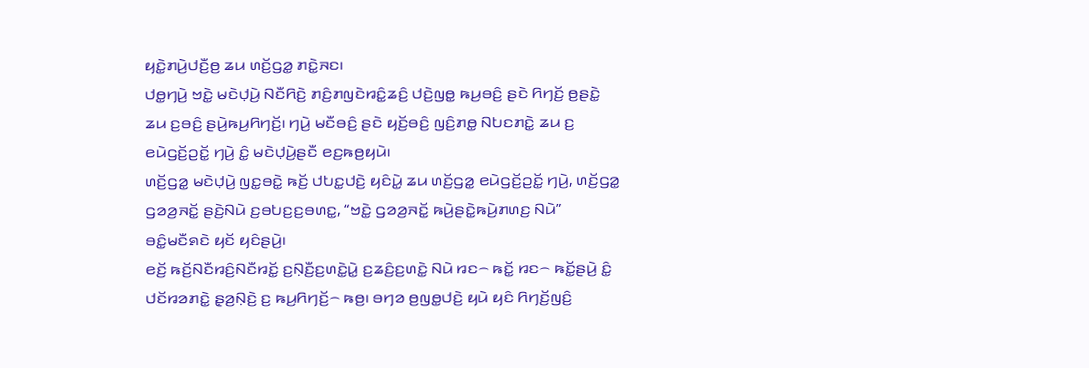ꤟꤢꤧ꤭ꤊꤣꤧ꤬ꤓꤢꤪ꤬ꤥ꤬ ꤘꤣ ꤛꤢꤩ꤬ꤞꤤ꤭ ꤊꤢꤧ꤭ꤏꤢ꤯
ꤓꤥ꤭ꤚꤣꤧ꤬ ꤠꤢꤧ꤭ ꤗꤢꤧꤓ꤫ꤣꤧ꤬ ꤡꤢꤪꤖꤢꤧ꤬ ꤊꤢꤨ꤬ꤊꤜꤢꤧꤙꤢꤨ꤭ꤘꤢꤨ꤬ ꤓꤢꤧ꤬ꤜꤥ꤭ ꤒꤣ꤬ꤋꤢꤨ꤬ ꤔꤢꤧ ꤖꤚꤢꤩ꤬ ꤥ꤬ꤔꤢꤧ꤭ ꤘꤣ ꤢ꤬ꤋꤢꤨ꤬ ꤔꤣꤧ꤬ꤒꤣ꤬ꤖꤚꤢꤩ꤬꤯ ꤚꤣꤧ꤬ ꤗꤢꤪꤋꤢꤨ꤬ ꤔꤢꤧ ꤟꤢꤩ꤬ꤋꤢꤨ꤬ ꤜꤢꤨ꤬ꤊꤥ꤭ ꤡꤝꤢꤊꤢꤧ꤭ ꤘꤣ ꤢ꤬ ꤕꤣꤧꤞꤢꤩ꤬ꤑꤢꤩ꤭ ꤚꤣꤧ꤬ ꤢꤨ꤭ ꤗꤢꤧꤓ꤫ꤣꤧ꤬ꤔꤢꤪ ꤕꤢ꤬ꤒꤥ꤬ꤟꤣꤧ꤯
ꤛꤢꤩ꤬ꤞꤤ꤭ ꤗꤢꤧꤓ꤫ꤣꤧ꤬ ꤜꤢ꤭ꤋꤢꤧ꤭ ꤒꤢꤩ꤬ ꤓꤝꤢ꤭ꤓꤢꤧ꤬ ꤟꤢꤨꤣꤧ꤭ ꤘꤣ ꤛꤢꤩ꤬ꤞꤤ꤭ ꤕꤣꤧꤞꤢꤩ꤬ꤑꤢꤩ꤭ ꤚꤣꤧ꤬, ꤛꤢꤩ꤬ꤞꤤ꤭ ꤞꤤꤤ꤬ꤏꤢꤩ꤭ ꤔꤢꤧ꤬ꤡꤣꤧ ꤢ꤬ꤋꤝꤢ꤬ꤢ꤬ꤋꤛꤢ꤭, “ꤠꤢꤧ꤭ ꤞꤤꤤ꤬ꤏꤢꤩ꤭ ꤒꤣꤧ꤬ꤔꤢꤧ꤭ꤒꤣꤧ꤬ꤊꤛꤢ꤬ ꤡꤣꤧ” ꤋꤢꤨ꤭ꤗꤢꤪꤎꤢꤧ ꤟꤢꤩ ꤟꤢꤨꤔꤣꤧ꤬꤯
ꤕꤢꤩ꤬ ꤒꤢꤩ꤬ꤡꤢꤪꤙꤢꤨ꤬ꤡꤢꤪꤙꤢꤩ꤭ ꤢ꤬ꤡ꤫ꤢꤪ꤬ꤢ꤬ꤛꤢꤧ꤭ꤣꤧ꤭ ꤢ꤬ꤘꤢꤨ꤬ꤢ꤬ꤛꤢꤧ꤭ ꤡꤣꤧ ꤙꤢ꤮ ꤒꤢꤩ꤭ ꤙꤢ꤮ ꤒꤢꤩ꤭ꤔꤣꤧ꤬ ꤢꤨ꤭ ꤓꤢꤩꤙꤤꤊꤢꤧ꤭ ꤔ꤫ꤤ꤬ꤡ꤫ꤢꤧ꤬ ꤢ꤬ ꤒꤣ꤬ꤖꤚꤢꤩ꤬꤮ ꤒꤥ꤬꤯ ꤋꤚꤤ ꤥ꤬ꤜꤥ꤭ꤓꤢꤧ꤬ ꤟꤣꤧ ꤟꤢꤨ ꤖꤚꤢꤩ꤬ꤜꤢꤨ꤬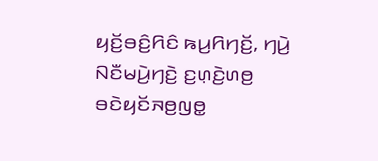ꤟꤢꤩ꤬ꤋꤢꤨ꤬ꤖꤢꤨ ꤒꤣ꤬ꤖꤚꤢꤩ꤬, ꤚꤣꤧ꤬ ꤡꤢꤪꤗꤣꤧ꤬ꤚꤢꤧ꤬ ꤢ꤬ꤛ꤫ꤢꤧ꤬ꤛꤥ꤬ ꤋꤢꤧꤟꤢꤩꤏꤥ꤬ꤜꤥ꤭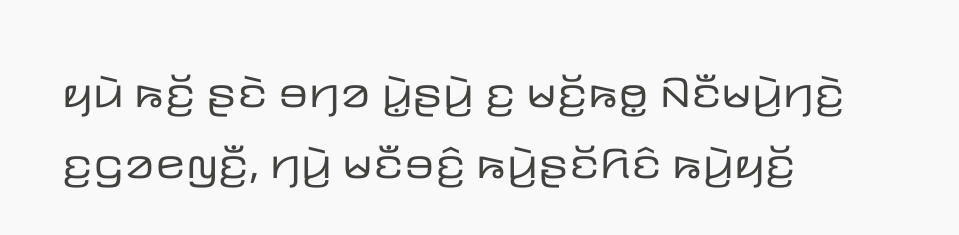ꤟꤣꤧ ꤒꤢꤩ꤬ ꤔꤢꤧ ꤋꤚꤤ ꤣꤧ꤭ꤔꤣꤧ꤬ ꤢ꤬ ꤗꤢꤩ꤬ꤒꤥ꤭ ꤡꤢꤪꤗꤣꤧ꤬ꤚꤢꤧ꤬ ꤢ꤬ꤞꤤꤕꤜꤢꤪ꤬, ꤚꤣꤧ꤬ ꤗꤢꤪꤋꤢꤨ꤬ ꤒꤣꤧ꤬ꤔꤢꤩꤖꤢꤨ ꤒꤣꤧ꤬ꤟꤢꤩ꤬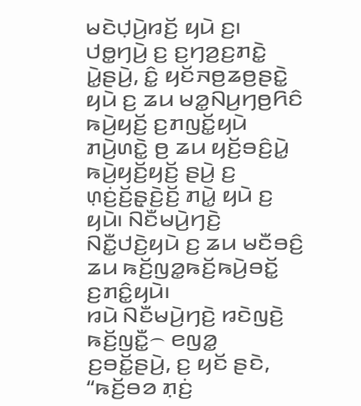ꤗꤢꤧꤓ꤫ꤣꤧ꤬ꤙꤢꤩ꤬ ꤟꤣꤧ ꤢ꤬꤯ ꤓꤥ꤭ꤚꤣꤧ꤬ ꤢ꤬ ꤢ꤬ꤚꤤ꤬ꤢ꤬ꤊꤢꤧ꤭ ꤣꤧ꤭ꤔꤣꤧ꤬, ꤢꤨ꤭ ꤟꤢꤩꤏꤥ꤬ꤘꤥ꤬ꤔꤢꤧ꤭ ꤟꤣꤧ ꤢ꤬ ꤘꤣ ꤗꤤ꤭ꤡꤣ꤬ꤚꤥ꤬ꤖꤢꤨ ꤒꤣꤧ꤬ꤟꤢꤩ꤬ ꤢ꤬ꤊꤜꤢꤩ꤭ꤟꤣꤧ ꤊꤣꤧ꤬ꤛꤢꤧ꤭ ꤥ꤬ ꤘꤣ ꤟꤢꤩ꤬ꤋꤢꤨ꤬ꤣꤧ꤭ ꤒꤣꤧ꤬ꤟꤢꤩ꤬ꤟꤢꤩ꤬ ꤔꤣꤧ꤬ ꤢ꤬ ꤛ꤫ꤢꤦ꤬ꤢꤩ꤬ꤔ꤫ꤢꤧ꤬ꤢꤩ꤬ ꤊꤣꤧ꤭ ꤟꤣꤧ ꤢ꤬ ꤟꤣꤧ꤯ ꤡꤢꤪꤗꤣꤧ꤬ꤚꤢꤧ꤬ ꤡꤢꤪ꤭ꤓꤢꤧ꤬ꤟꤣꤧ ꤢ꤬ ꤘꤣ ꤗꤢꤪꤋꤢꤨ꤬ ꤘꤣ ꤒꤢꤩ꤬ꤜꤤ꤭ꤒꤢꤩ꤬ꤒꤣꤧ꤬ꤋꤢꤩ꤭ ꤢ꤬ꤊꤢꤨ꤭ꤟꤣꤧ꤯
ꤙꤣꤧ ꤡꤢꤪꤗꤣꤧ꤬ꤚꤢꤧ꤬ ꤙꤢꤧꤜꤢꤧ꤬ ꤒꤢꤩ꤬ꤜꤢꤪ꤭꤮ ꤕꤜꤤ꤭ ꤢ꤬ꤋꤢꤩ꤭ꤔꤣꤧ꤬, ꤢ꤬ ꤟꤢꤩ ꤔꤢꤧ, “ꤒꤢꤩ꤬ꤋꤤ ꤊ꤫ꤢꤦ꤬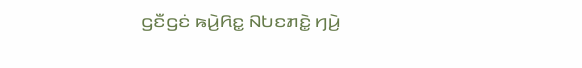ꤞꤢꤪꤞꤢꤦ ꤒꤣꤧ꤬ꤖꤢ꤭ ꤡꤝꤢꤊꤢꤧ꤭ ꤚꤣꤧ꤬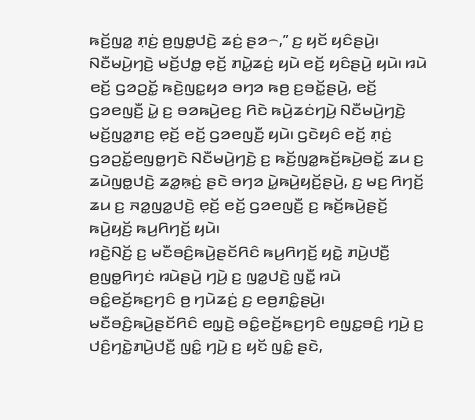ꤒꤢꤩ꤬ꤜꤤ꤭ ꤊ꤫ꤢꤦ꤬ ꤥ꤬ꤜꤥ꤭ꤓꤢꤧ꤬ ꤘꤢꤦ꤬ ꤔꤤ꤮,” ꤢ꤬ ꤟꤢꤩ ꤟꤢꤨꤔꤣꤧ꤬꤯ ꤡꤢꤪꤗꤣꤧ꤬ꤚꤢꤧ꤬ ꤗꤢꤩ꤬ꤓꤥ꤭ ꤕ꤫ꤢꤩ꤬ ꤊꤣꤧ꤭ꤘꤢꤦ꤬ ꤟꤣꤧ ꤕꤢꤩ꤬ ꤟꤢꤨꤔꤣꤧ꤬ ꤟꤣꤧ꤯ ꤙꤣꤧ ꤕꤢꤩ꤬ ꤞꤤꤑꤢꤩ꤭ ꤒꤢꤧ꤬ꤜꤢ꤭ꤟꤤ ꤋꤚꤤ ꤒꤥ꤬ ꤢ꤬ꤋꤢꤩ꤭ꤔꤣꤧ꤬, ꤕꤢꤩ꤬ ꤞꤤꤕꤜꤢꤪ꤬ ꤣꤧ꤭ ꤢ꤬ ꤋꤤꤒꤣꤧ꤬ꤕꤢ꤬ ꤖꤢꤧ ꤒꤣꤧ꤬ꤘꤢꤦꤚꤣꤧ꤬ ꤡꤢꤪꤗꤣꤧ꤬ꤚꤢꤧ꤬ ꤗꤢꤩ꤬ꤜꤤ꤭ꤊꤢ꤬ ꤕ꤫ꤢꤩ꤬ ꤕꤢꤩ꤬ ꤞꤤꤕꤜꤢꤪ꤬ ꤟꤣꤧ꤯ ꤞꤢꤧꤟꤢꤨ ꤕꤢꤩ꤬ ꤊ꤫ꤢꤦ꤬ ꤞꤤꤑꤢꤩ꤭ꤕꤜꤥ꤭ꤚꤢꤧ ꤡꤢꤪꤗꤣꤧ꤬ꤚꤢꤧ꤬ ꤢ꤬ ꤒꤢꤩ꤬ꤜꤤ꤭ꤒꤢꤩ꤬ꤒꤣꤧ꤬ꤋꤢꤩ꤭ ꤘꤣ ꤢ꤬ ꤘꤣꤧꤜꤥ꤭ꤓꤢꤧ꤬ ꤘꤤ꤭ꤒ꤫ꤢꤦ꤬ ꤔꤢꤧ ꤋꤚꤤ ꤣꤧ꤭ꤒꤣꤧ꤬ꤟꤢꤩ꤬ꤔꤣꤧ꤬, ꤢ꤬ ꤗꤢ꤬ ꤖꤚꤢꤩ꤬ ꤘꤣ ꤢ꤬ ꤏꤤ꤭ꤜꤤ꤭ꤓꤢꤧ꤬ ꤕ꤫ꤢꤩ꤬ ꤕꤢꤩ꤬ ꤞꤤꤕꤜꤢꤪ꤬ ꤢ꤬ ꤒꤢꤩ꤬ꤒꤣꤧ꤬ꤔꤢꤩ꤬ ꤒꤣꤧ꤬ꤟꤢꤩ꤬ ꤒꤣ꤬ꤖꤚꤢꤩ꤬ ꤟꤣꤧ꤯
ꤙꤢꤧ꤬ꤡꤢꤩ꤬ ꤢ꤬ ꤗꤢꤪꤋꤢꤨ꤬ꤒꤣꤧ꤬ꤔꤢꤩꤖꤢꤨ ꤒꤣ꤬ꤖꤚꤢꤩ꤬ ꤟꤢꤧ꤭ ꤊꤣꤧ꤬ꤓꤢꤪ꤬ ꤥ꤬ꤜꤥ꤭ꤖꤚꤢꤦ ꤙꤣꤧꤔꤣꤧ꤬ ꤚꤣꤧ꤬ ꤢ꤬ ꤜꤤ꤭ꤓꤢꤧ꤬ ꤜꤢꤪ꤭ ꤙꤣꤧ ꤋꤢꤨ꤭ꤕꤢꤩ꤬ꤒꤢ꤬ꤚꤢꤨ ꤥ꤬ ꤚꤣꤧꤘꤢꤦ꤬ ꤢ꤬ ꤕꤥ꤬ꤊꤢꤨ꤭ꤔꤣꤧ꤬꤯ ꤗꤢꤪꤋꤢꤨ꤬ꤒꤣꤧ꤬ꤔꤢꤩꤖꤢꤨ ꤕꤜ꤫ꤢꤧ꤬ ꤋꤢꤨ꤭ꤕꤢꤩ꤬ꤒꤢ꤬ꤚꤢꤨ ꤕꤜꤢ꤭ꤋꤢꤨ꤬ ꤚꤣꤧ꤬ ꤢ꤬ ꤓꤢꤨ꤬ꤚꤢꤧ꤭ꤊꤣꤧ꤬ꤓꤢꤪ꤬ ꤜꤢꤨ꤭ ꤚꤣꤧ꤬ ꤢ꤬ ꤟꤢꤩ ꤜꤢꤨ꤭ ꤔꤢꤧ,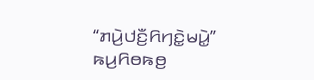“ꤊꤣꤧ꤬ꤓꤢꤪ꤬ꤖꤚꤢꤧ꤭ꤗꤣꤧ꤭” ꤒꤣ꤬ꤖꤥꤒꤥ꤬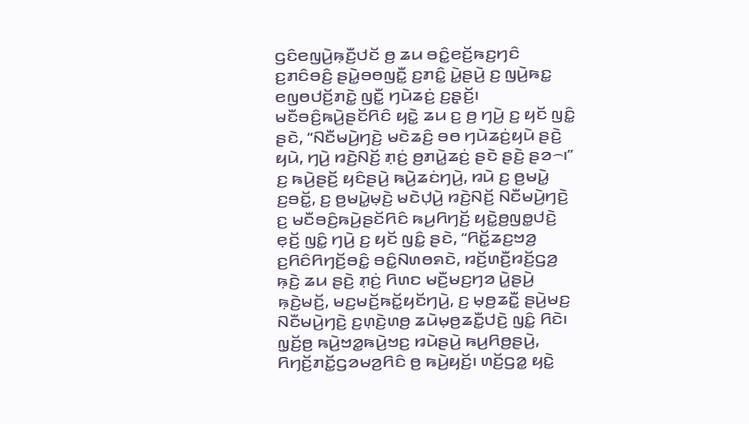ꤞꤢꤨꤕꤜꤣꤧ꤬ꤒ꤫ꤢꤪ꤬ꤓꤢꤩ ꤥ꤬ ꤘꤣ ꤋꤢꤨ꤭ꤕꤢꤩ꤬ꤒꤢ꤬ꤚꤢꤨ ꤢ꤬ꤊꤢꤨꤋꤢꤨ꤬ ꤔꤣꤧ꤭ꤋꤥꤜꤢꤪ꤭ ꤢ꤬ꤊꤢꤨ꤭ ꤣꤧ꤭ꤔꤣꤧ꤬ ꤢ꤬ ꤜꤣꤧ꤬ꤒꤢ꤭ ꤕꤜꤥꤓꤢꤩ꤬ꤊꤢꤧ꤭ ꤜꤢꤪ꤭ ꤚꤣꤧꤘꤢꤦ꤬ ꤢ꤬ꤔ꤫ꤢꤩ꤬꤯
ꤗꤢꤪꤋꤢꤨ꤬ꤒꤣꤧ꤬ꤔꤢꤩꤖꤢꤨ ꤟꤢꤧ꤭ ꤘꤣ ꤢ꤬ ꤥ꤬ ꤚꤣꤧ꤬ ꤢ꤬ ꤟꤢꤩ ꤜꤢꤨ꤭ ꤔꤢꤧ, “ꤡꤢꤪꤗꤣꤧ꤬ꤚꤢꤧ꤬ ꤗꤢꤧꤘꤢꤨ꤬ ꤋꤥ ꤚꤣꤧꤘꤢꤦ꤬ꤟꤣꤧ ꤔꤢꤧ꤬ ꤟꤣꤧ, ꤚꤣꤧ꤬ ꤙꤢꤧ꤬ꤡꤢꤩ꤬ ꤊ꤫ꤢꤦ꤬ ꤥ꤬ꤊꤣꤧ꤭ꤘꤢꤦ꤬ ꤔꤢꤧ ꤔꤢꤧ꤬ ꤔꤤ꤮꤯”
ꤢ꤬ ꤒꤣꤧ꤬ꤔꤢꤩ꤬ ꤟꤢꤨꤔꤣꤧ꤬ ꤒꤣꤧ꤬ꤘꤢꤦꤚꤣꤧ꤬, ꤙꤣꤧ ꤢ꤬ ꤥ꤬ꤗꤣꤧ꤭ ꤢ꤬ꤋꤢꤩ꤭, ꤢ꤬ ꤥ꤬ꤗꤣꤧ꤭ꤗ꤫ꤢꤧ꤬ ꤗꤢꤧꤓ꤫ꤣꤧ꤬ ꤙꤢꤧ꤬ꤡꤢꤩ꤬ ꤡꤢꤪꤗꤣꤧ꤬ꤚꤢꤧ꤬ ꤢ꤬ ꤗꤢꤪꤋꤢꤨ꤬ꤒꤣꤧ꤬ꤔꤢꤩꤖꤢꤨ ꤒꤣ꤬ꤖꤚꤢꤩ꤬ ꤟꤢꤧ꤭ꤥ꤬ꤜꤥ꤭ꤓꤢꤧ꤬ ꤕ꤫ꤢꤩ꤬ ꤜꤢꤨ꤭ ꤚꤣꤧ꤬ ꤢ꤬ ꤟꤢꤩ ꤜꤢꤨ꤭ ꤔꤢꤧ, “ꤖꤢꤩ꤭ꤘꤢ꤬ꤠꤤ꤬ ꤢ꤬ꤖꤢꤨꤖꤚꤢꤩ꤬ꤋꤢꤨ꤭ ꤋꤢꤨ꤭ꤡꤛꤥꤎꤢꤧ, ꤙꤢꤩ꤬ꤛꤢꤪ꤬ꤙꤢꤩ꤬ꤞꤤ꤬ ꤒ꤫ꤢꤧ꤬ ꤘꤣ ꤔꤢꤧ꤬ ꤊ꤫ꤢꤦ꤬ ꤖꤛꤢ ꤗꤢꤪ꤬ꤗꤢ꤬ꤚꤤ ꤣꤧ꤭ꤔꤣꤧ꤬ ꤒ꤫ꤢꤧ꤬ꤗꤢꤩ꤬, ꤗꤢ꤬ꤗꤢꤩ꤬ꤒꤢꤩ꤭ꤟꤢꤩꤚꤣꤧ꤬, ꤢ꤬ ꤗ꤫ꤥ꤬ꤘꤢꤪ꤭ ꤔꤣꤧ꤬ꤗꤢ꤬ ꤡꤢꤪꤗꤣꤧ꤬ꤚꤢꤧ꤬ ꤢ꤬ꤛ꤫ꤢꤧ꤬ꤛꤥ꤬ ꤘꤣꤧꤗ꤫ꤥ꤬ꤘꤢꤪ꤭ꤓꤢꤧ꤬ ꤜꤢꤨ꤭ ꤖꤢꤧ꤯
ꤜ꤫ꤢꤩ꤬ꤥ꤬ ꤒꤣꤧ꤬ꤠꤤ꤭ꤒꤣꤧ꤬ꤠꤢ꤬ ꤙꤣꤧꤔꤣꤧ꤬ ꤒꤣ꤬ꤖꤥ꤬ꤔꤣꤧ꤬, ꤖꤚꤢꤩ꤬ꤊꤢꤩ꤭ꤞꤤꤗꤤ꤬ꤖꤢꤨ ꤥ꤬ ꤒꤣꤧ꤬ꤟꤢꤩ꤬꤯ ꤛꤢꤩ꤬ꤞꤤ꤭ ꤟꤢꤧ꤭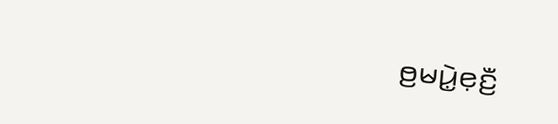ꤥ꤬ꤗꤣꤧ꤭ꤕ꤫ꤢꤪ꤬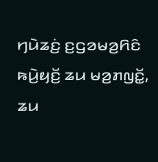ꤚꤣꤧꤘꤢꤦ꤬ ꤢ꤬ꤞꤤꤗꤤ꤬ꤖꤢꤨ ꤒꤣꤧ꤬ꤟꤢꤩ꤬ ꤘꤣ ꤗꤤ꤬ꤊꤜꤢꤩ꤭, ꤘꤣ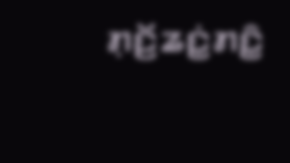ꤊ꤫ꤢꤩ꤬ꤘꤢꤦ꤭ꤊꤢꤨ꤭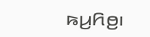ꤒꤣ꤬ꤖꤥ꤬꤯